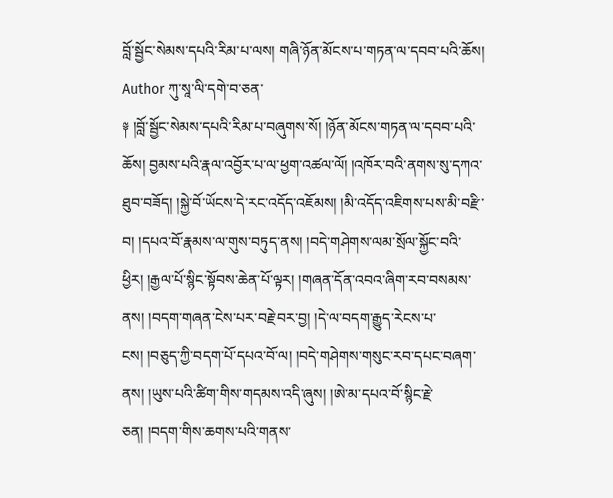བློ་སྦྱོང་སེམས་དཔའི་རིམ་པ་ལས། གཞི་ཉོན་མོངས་པ་གཏན་ལ་དབབ་པའི་ཆོས།
Author ཀུ་སཱ་ལི་དགེ་བ་ཅན་
༈ །བློ་སྦྱོང་སེམས་དཔའི་རིམ་པ་བཞུགས་སོ། །ཉོན་མོངས་གཏན་ལ་དབབ་པའི་ཆོས། བྱམས་པའི་རྣལ་འབྱོར་པ་ལ་ཕྱག་འཚལ་ལོ། །འཁོར་བའི་ནགས་སུ་དཀའ་ཐུབ་བཟོད། །སྐྱེ་བོ་ཡོངས་དེ་རང་འདོད་འཇོམས། །མི་འདོད་འཇིགས་པས་མི་བརྫི་བ། །དཔའ་བོ་རྣམས་ལ་གུས་བཏུད་ནས། །བདེ་གཤེགས་ལམ་སྲོལ་སྐྱོང་བའི་ཕྱིར། །རྒྱལ་པོ་སྙིང་སྟོབས་ཆེན་པོ་ལྟར། །གཞན་དོན་འབའ་ཞིག་རབ་བསམས་ནས། །བདག་གཞན་ངེས་པར་བརྗེ་བར་བྱ། །དེ་ལ་བདག་རྒྱུད་རེངས་པ་ངས། །བཅུད་ཀྱི་བདག་པོ་དཔའ་བོ་ལ། །བདེ་གཤེགས་གསུང་རབ་དཔང་བཞག་ནས། །ཡུས་པའི་ཚིག་གིས་གདམས་འདི་ཞུས། །ཨེ་མ་དཔའ་བོ་སྙིང་རྗེ་ཅན། །བདག་གིས་ཆགས་པའི་གནས་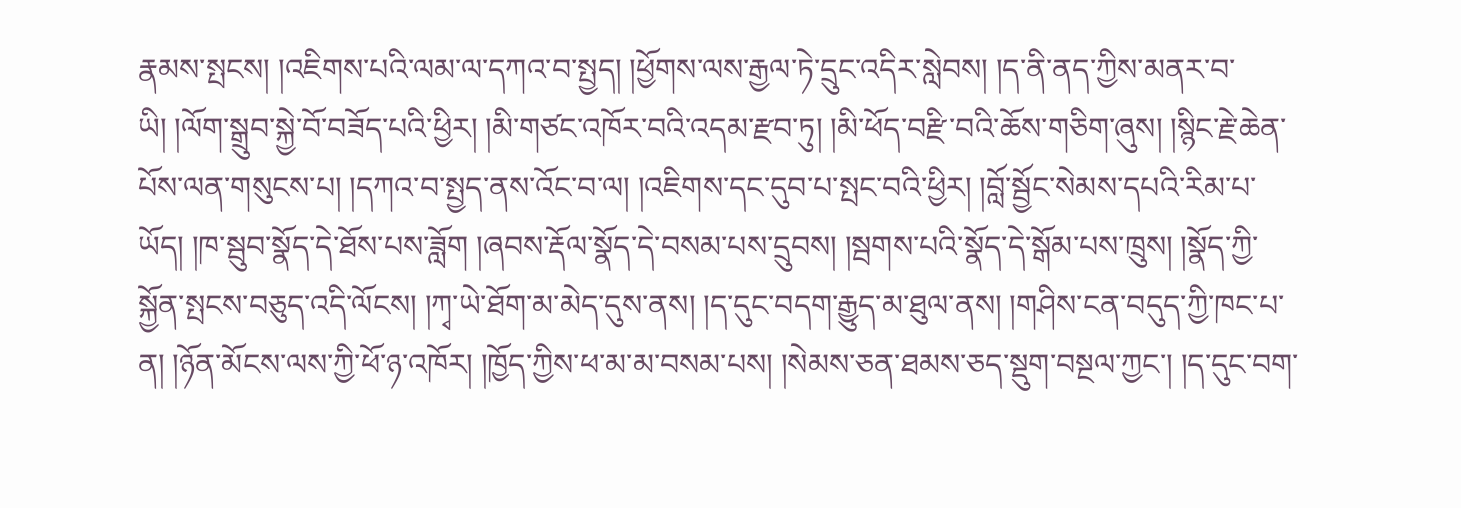རྣམས་སྤངས། །འཇིགས་པའི་ལམ་ལ་དཀའ་བ་སྤྱད། །ཕྱོགས་ལས་རྒྱལ་ཏེ་དྲུང་འདིར་སླེབས། །ད་ནི་ནད་ཀྱིས་མནར་བ་ཡི། །ལོག་སྒྲུབ་སྐྱེ་བོ་བཟོད་པའི་ཕྱིར། །མི་གཙང་འཁོར་བའི་འདམ་རྫབ་ཏུ། །མི་ཕོད་བརྫི་བའི་ཆོས་གཅིག་ཞུས། །སྙིང་རྗེ་ཆེན་པོས་ལན་གསུངས་པ། །དཀའ་བ་སྤྱད་ནས་འོང་བ་ལ། །འཇིགས་དང་དུབ་པ་སྤང་བའི་ཕྱིར། །བློ་སྦྱོང་སེམས་དཔའི་རིམ་པ་ཡོད། །ཁ་སྦུབ་སྣོད་དེ་ཐོས་པས་ཟློག །ཞབས་རྡོལ་སྣོད་དེ་བསམ་པས་དྲུབས། །སྦགས་པའི་སྣོད་དེ་སྒོམ་པས་ཁྲུས། །སྣོད་ཀྱི་སྐྱོན་སྤངས་བཅུད་འདི་ལོངས། །ཀྭ་ཡེ་ཐོག་མ་མེད་དུས་ནས། །ད་དུང་བདག་རྒྱུད་མ་ཐུལ་ནས། །གཤིས་ངན་བདུད་ཀྱི་ཁང་པ་ན། །ཉོན་མོངས་ལས་ཀྱི་ཕོ་ཉ་འཁོར། །ཁྱོད་ཀྱིས་ཕ་མ་མ་བསམ་པས། །སེམས་ཅན་ཐམས་ཅད་སྡུག་བསྔལ་ཀྱང་། །ད་དུང་བག་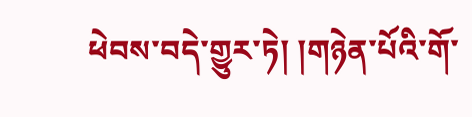ཕེབས་བདེ་གྱུར་ཏེ། །གཉེན་པོའི་གོ་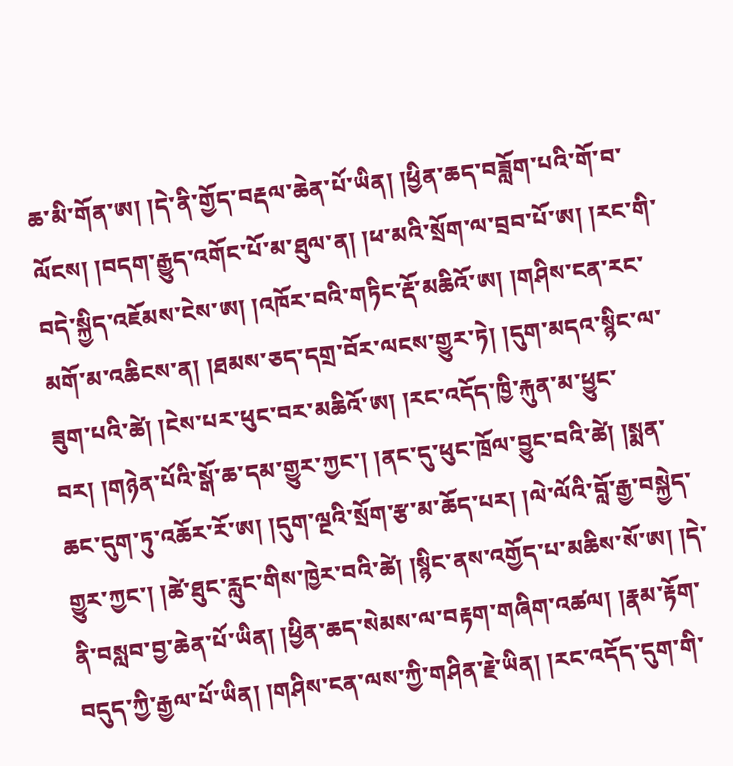ཆ་མི་གོན་ཨ། །དེ་ནི་གྱོད་བརྡལ་ཆེན་པོ་ཡིན། །ཕྱིན་ཆད་བཟློག་པའི་གོ་བ་ལོངས། །བདག་རྒྱུད་འགོང་པོ་མ་ཐུལ་ན། །ཕ་མའི་སྲོག་ལ་བྲབ་པོ་ཨ། །རང་གི་བདེ་སྐྱིད་འཇོམས་ངེས་ཨ། །འཁོར་བའི་གཏིང་རྡོ་མཆིའོ་ཨ། །གཤིས་ངན་རང་མགོ་མ་འཆིངས་ན། །ཐམས་ཅད་དགྲ་བོར་ལངས་གྱུར་ཏེ། །དུག་མདའ་སྙིང་ལ་ཟུག་པའི་ཚེ། །ངེས་པར་ཕུང་བར་མཆིའོ་ཨ། །རང་འདོད་ཁྱི་རྐུན་མ་ཕྱུང་བར། །གཉེན་པོའི་སྒོ་ཆ་དམ་གྱུར་ཀྱང་། །ནང་དུ་ཕུང་ཁྲོལ་བྱུང་བའི་ཚེ། །སྨན་ཆང་དུག་ཏུ་འཆོར་རོ་ཨ། །དུག་ལྔའི་སྲོག་རྩ་མ་ཆོད་པར། །ལེ་ལོའི་བློ་རྒྱ་བསྐྱེད་གྱུར་ཀྱང་། །ཚེ་ཐུང་རླུང་གིས་ཁྱེར་བའི་ཚེ། །སྙིང་ནས་འགྱོད་པ་མཆིས་སོ་ཨ། །དེ་ནི་བསླབ་བྱ་ཆེན་པོ་ཡིན། །ཕྱིན་ཆད་སེམས་ལ་བརྟག་གཞིག་འཚལ། །རྣམ་རྟོག་བདུད་ཀྱི་རྒྱལ་པོ་ཡིན། །གཤིས་ངན་ལས་ཀྱི་གཤིན་རྗེ་ཡིན། །རང་འདོད་དུག་གི་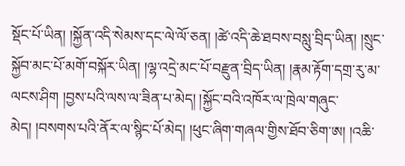སྡོང་པོ་ཡིན། །སྐྱོན་འདི་སེམས་དང་ལེ་ལོ་ཅན། །ཚེ་འདི་ཆེ་ཐབས་བསླུ་བྲིད་ཡིན། །སྲུང་སྐྱོབ་མང་པོ་མགོ་བསྐོར་ཡིན། །ལྷ་འདྲེ་མང་པོ་བརྫུན་བྲིད་ཡིན། །རྣམ་རྟོག་དགྲ་རུ་མ་ལངས་ཤིག །བྱས་པའི་ལས་ལ་ཟིན་པ་མེད། །སྐྱོང་བའི་འཁོར་ལ་ཁྲེལ་གཞུང་མེད། །བསགས་པའི་ནོར་ལ་སྙིང་པོ་མེད། །ཕུང་ཞིག་གཞལ་གྱིས་ཐོབ་ཅིག་ཨ། །འཆི་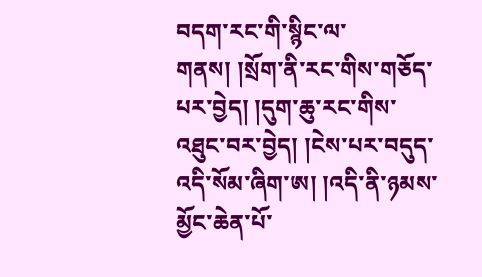བདག་རང་གི་སྙིང་ལ་གནས། །སྲོག་ནི་རང་གིས་གཅོད་པར་བྱེད། །དུག་ཆུ་རང་གིས་འཐུང་བར་བྱེད། །ངེས་པར་བདུད་འདི་སོམ་ཞིག་ཨ། །འདི་ནི་ཉམས་མྱོང་ཆེན་པོ་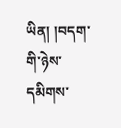ཡིན། །བདག་གི་ཉེས་དམིགས་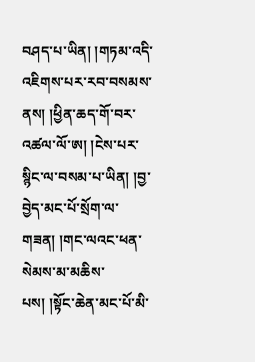བཤད་པ་ཡིན། །གཏམ་འདི་འཇིགས་པར་རབ་བསམས་ནས། །ཕྱིན་ཆད་གོ་བར་འཚལ་ལོ་ཨ། །ངེས་པར་སྙིང་ལ་བསམ་པ་ཡིན། །བྱ་བྱེད་མང་པོ་སྲོག་ལ་གཟན། །གང་ལའང་ཕན་སེམས་མ་མཆིས་པས། །སྟོང་ཆེན་མང་པོ་མི་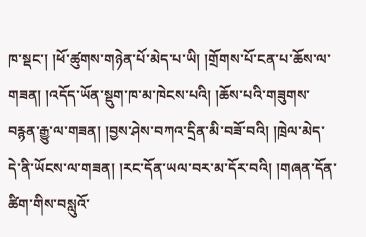ཁ་སྡང་། །ཕོ་ཚུགས་གཉེན་པོ་མེད་པ་ཡི། །གྲོགས་པོ་ངན་པ་ཆོས་ལ་གཟན། །འདོད་ཡོན་སྡུག་ཁ་མ་ཁེངས་པའི། །ཆོས་པའི་གཟུགས་བརྙན་རྒྱུ་ལ་གཟན། །བྱས་ཤེས་བཀའ་དྲིན་མི་བཟོ་བའི། །ཁྲེལ་མེད་དེ་ནི་ཡོངས་ལ་གཟན། །རང་དོན་ཡལ་བར་མ་དོར་བའི། །གཞན་དོན་ཚིག་གིས་བསླུའོ་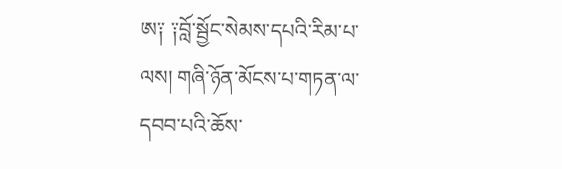ཨ༑ ༑བློ་སྦྱོང་སེམས་དཔའི་རིམ་པ་ལས། གཞི་ཉོན་མོངས་པ་གཏན་ལ་དབབ་པའི་ཆོས་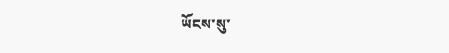ཡོངས་སུ་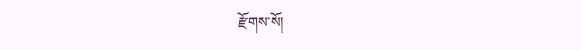རྫོགས་སོ།